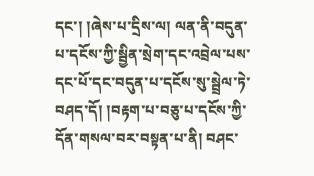དང་། །ཞེས་པ་དྲིས་ལ། ལན་ནི་བདུན་པ་དངོས་ཀྱི་སྦྱིན་སྲེག་དང་འབྲེལ་པས་དང་པོ་དང་བདུན་པ་དངོས་སུ་སྦྲེལ་ཏེ་བཤད་དོ། །བརྟག་པ་བཅུ་པ་དངོས་ཀྱི་དོན་གསལ་བར་བསྟན་པ་ནི། བཤང་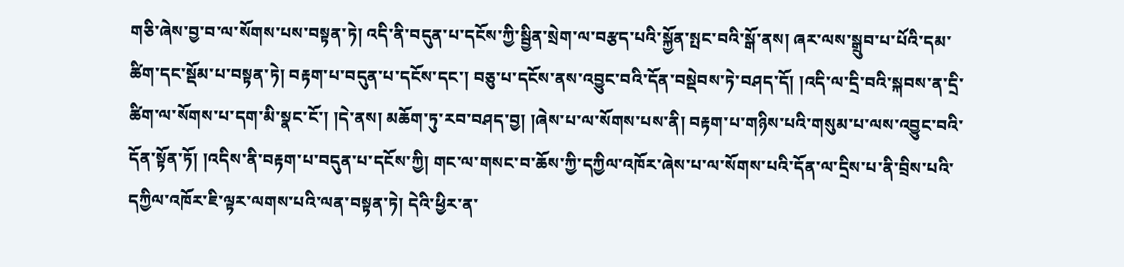གཅི་ཞེས་བྱ་བ་ལ་སོགས་པས་བསྟན་ཏེ། འདི་ནི་བདུན་པ་དངོས་ཀྱི་སྦྱིན་སྲེག་ལ་བརྩད་པའི་སྐྱོན་སྤང་བའི་སྒོ་ནས། ཞར་ལས་སྒྲུབ་པ་པོའི་དམ་ཚིག་དང་སྡོམ་པ་བསྟན་ཏེ། བརྟག་པ་བདུན་པ་དངོས་དང་། བཅུ་པ་དངོས་ནས་འབྱུང་བའི་དོན་བསྡེབས་ཏེ་བཤད་དོ། །འདི་ལ་དྲི་བའི་སྐབས་ན་དྲི་ཚིག་ལ་སོགས་པ་དག་མི་སྣང་ངོ་། །དེ་ནས། མཆོག་ཏུ་རབ་བཤད་བྱ། །ཞེས་པ་ལ་སོགས་པས་ནི། བརྟག་པ་གཉིས་པའི་གསུམ་པ་ལས་འབྱུང་བའི་དོན་སྟོན་ཏོ། །འདིས་ནི་བརྟག་པ་བདུན་པ་དངོས་ཀྱི། གང་ལ་གསང་བ་ཆོས་ཀྱི་དཀྱིལ་འཁོར་ཞེས་པ་ལ་སོགས་པའི་དོན་ལ་དྲིས་པ་ནི་བྲིས་པའི་དཀྱིལ་འཁོར་ཇི་ལྟར་ལགས་པའི་ལན་བསྟན་ཏེ། དེའི་ཕྱིར་ན་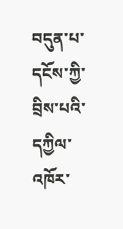བདུན་པ་དངོས་ཀྱི་བྲིས་པའི་དཀྱིལ་འཁོར་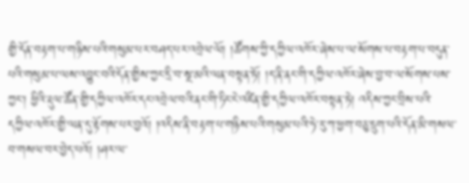གྱི་དོན་བརྟག་པ་གཉིས་པའི་གསུམ་པར་བཤད་པར་འབྲེལ་ལོ། །ཚོགས་ཀྱི་དཀྱིལ་འཁོར་ཞེས་པ་ལ་སོགས་པ་བརྟག་པ་བདུན་པའི་གསུམ་པ་ལས་འབྱུང་བའི་དོན་གྱིས་ཀྱང་དྲི་བ་སྔ་མའི་ལན་བསྟན་ཏོ། །ད་ནི་ནང་གི་དཀྱིལ་འཁོར་ཞེས་བྱ་བ་ལ་སོགས་པས་ཀྱང་། ཕྱིའི་རྡུལ་ཚོན་གྱི་དཀྱིལ་འཁོར་དང་འབྲེལ་བའི་ནང་གི་ཏིང་ངེ་འཛིན་གྱི་དཀྱིལ་འཁོར་བསྟན་ཏེ། འདིས་ཀྱང་བྲིས་པའི་དཀྱིལ་འཁོར་གྱི་ལན་དུ་རྟོགས་པར་བྱའོ། །འདིས་ནི་བརྟག་པ་གཉིས་པའི་གསུམ་པའི་ཧེ་རུ་ཀ་ཕྱག་བཅུ་དྲུག་པའི་དོན་མི་གསལ་བ་གསལ་བར་བྱེད་པའོ། །ཤར་ལ་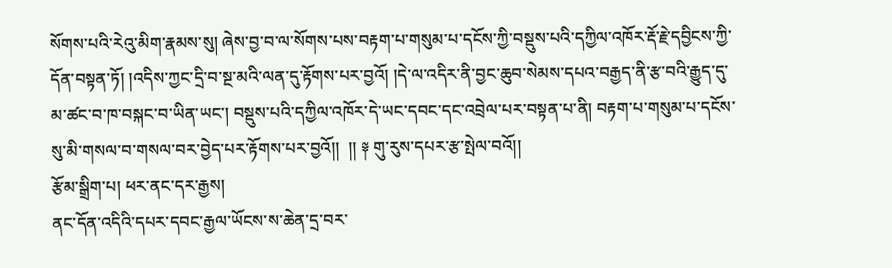སོགས་པའི་རེའུ་མིག་རྣམས་སུ། ཞེས་བྱ་བ་ལ་སོགས་པས་བརྟག་པ་གསུམ་པ་དངོས་ཀྱི་བསྡུས་པའི་དཀྱིལ་འཁོར་རྡོ་རྗེ་དབྱིངས་ཀྱི་དོན་བསྟན་ཏོ། །འདིས་ཀྱང་དྲི་བ་སྔ་མའི་ལན་དུ་རྟོགས་པར་བྱའོ། །དེ་ལ་འདིར་ནི་བྱང་ཆུབ་སེམས་དཔའ་བརྒྱད་ནི་རྩ་བའི་རྒྱུད་དུ་མ་ཚང་བ་ཁ་བསྐང་བ་ཡིན་ཡང་། བསྡུས་པའི་དཀྱིལ་འཁོར་དེ་ཡང་དབང་དང་འབྲེལ་པར་བསྟན་པ་ནི། བརྟག་པ་གསུམ་པ་དངོས་སུ་མི་གསལ་བ་གསལ་བར་བྱེད་པར་རྟོགས་པར་བྱའོ།།  །། ༈ གུ་རུས་དཔར་རྩ་སྤེལ་བའོ།།
རྩོམ་སྒྲིག་པ། ཕར་ནང་དར་རྒྱས།
ནང་དོན་འདིའི་དཔར་དབང་རྒྱལ་ཡོངས་ས་ཆེན་དྲ་བར་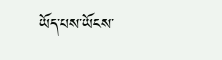ཡོད་པས་ཡོངས་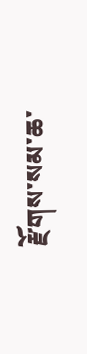རྫོགས་སམ་ཆ་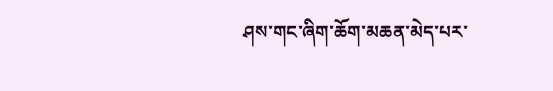ཤས་གང་ཞིག་ཆོག་མཆན་མེད་པར་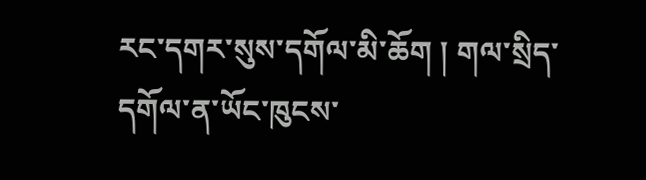རང་དགར་སུས་དགོལ་མི་ཆོག ། གལ་སྲིད་དགོལ་ན་ཡོང་ཁུངས་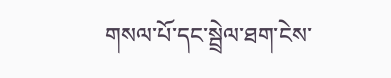གསལ་པོ་དང་སྦྲེལ་ཐག་ངེས་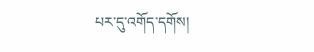པར་དུ་འགོད་དགོས།